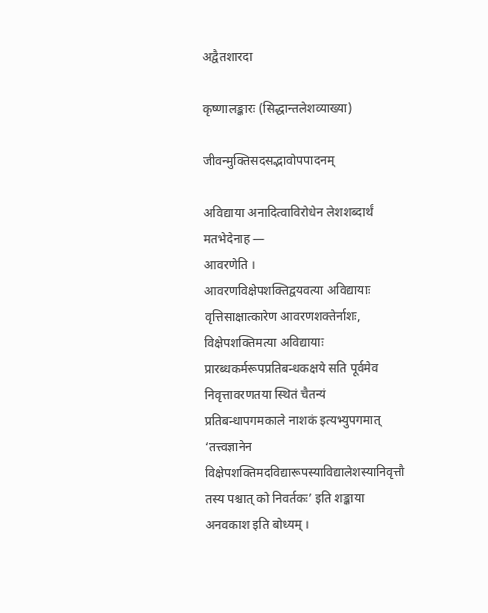अद्वैतशारदा

कृष्णालङ्कारः (सिद्धान्तलेशव्याख्या)

जीवन्मुक्तिसदसद्भावोपपादनम्

अविद्याया अनादित्वाविरोधेन लेशशब्दार्थं मतभेदेनाह —
आवरणेति ।
आवरणविक्षेपशक्तिद्वयवत्या अविद्यायाः वृत्तिसाक्षात्कारेण आवरणशक्तेर्नाशः, विक्षेपशक्तिमत्या अविद्यायाः प्रारब्धकर्मरूपप्रतिबन्धकक्षये सति पूर्वमेव निवृत्तावरणतया स्थितं चैतन्यं प्रतिबन्धापगमकाले नाशकं इत्यभ्युपगमात् ‘तत्त्वज्ञानेन विक्षेपशक्तिमदविद्यारूपस्याविद्यालेशस्यानिवृत्तौ तस्य पश्चात् को निवर्तकः’ इति शङ्काया अनवकाश इति बोध्यम् ।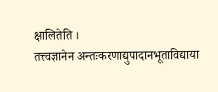क्षालितेति ।
तत्त्वज्ञानेन अन्तःकरणाद्युपादानभूताविद्याया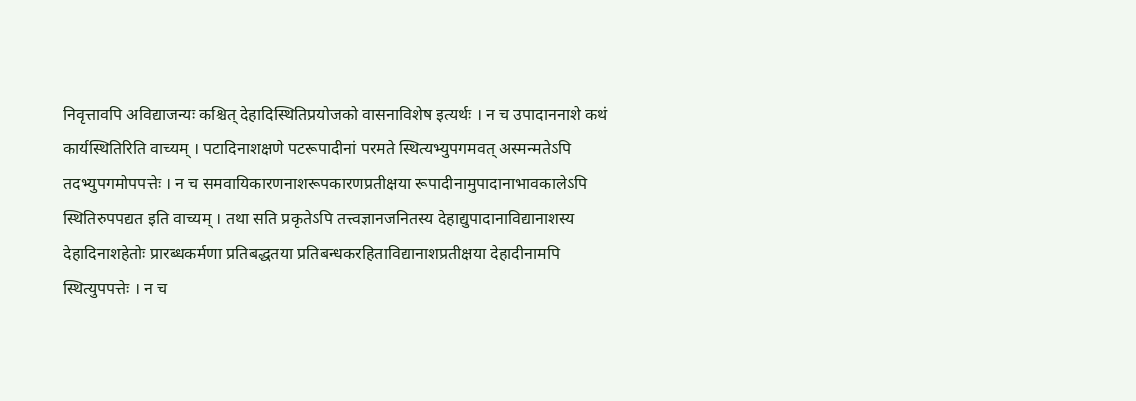निवृत्तावपि अविद्याजन्यः कश्चित् देहादिस्थितिप्रयोजको वासनाविशेष इत्यर्थः । न च उपादाननाशे कथं कार्यस्थितिरिति वाच्यम् । पटादिनाशक्षणे पटरूपादीनां परमते स्थित्यभ्युपगमवत् अस्मन्मतेऽपि तदभ्युपगमोपपत्तेः । न च समवायिकारणनाशरूपकारणप्रतीक्षया रूपादीनामुपादानाभावकालेऽपि स्थितिरुपपद्यत इति वाच्यम् । तथा सति प्रकृतेऽपि तत्त्वज्ञानजनितस्य देहाद्युपादानाविद्यानाशस्य देहादिनाशहेतोः प्रारब्धकर्मणा प्रतिबद्धतया प्रतिबन्धकरहिताविद्यानाशप्रतीक्षया देहादीनामपि स्थित्युपपत्तेः । न च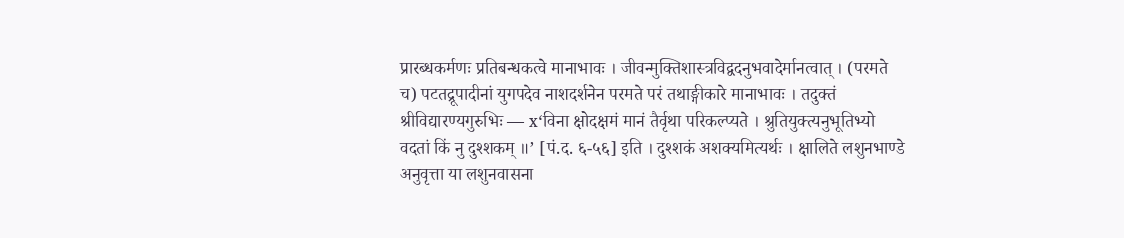प्रारब्धकर्मणः प्रतिबन्धकत्वे मानाभावः । जीवन्मुक्तिशास्त्रविद्वदनुभवादेर्मानत्वात् । (परमते च) पटतद्रूपादीनां युगपदेव नाशदर्शनेन परमते परं तथाङ्गीकारे मानाभावः । तदुक्तं श्रीविद्यारण्यगुरुभिः — x‘विना क्षोदक्षमं मानं तैर्वृथा परिकल्प्यते । श्रुतियुक्त्यनुभूतिभ्यो वदतां किं नु दुश्शकम् ॥’ [पं.द. ६-५६] इति । दुश्शकं अशक्यमित्यर्थः । क्षालिते लशुनभाण्डे अनुवृत्ता या लशुनवासना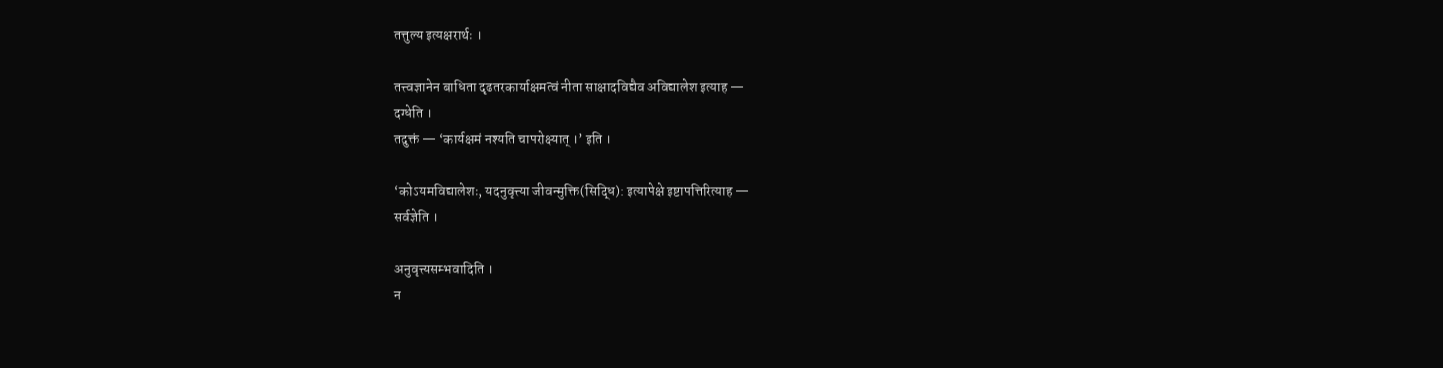तत्तुल्य इत्यक्षरार्थः ।

तत्त्वज्ञानेन बाधिता दृढतरकार्याक्षमत्वं नीता साक्षादविद्यैव अविद्यालेश इत्याह —
दग्धेति ।
तदुक्तं — ‘कार्यक्षमं नश्यति चापरोक्ष्यात् ।’ इति ।

‘कोऽयमविद्यालेशः, यदनुवृत्त्या जीवन्मुक्ति(सिद्धि): इत्यापेक्षे इष्टापत्तिरित्याह —
सर्वज्ञेति ।

अनुवृत्त्यसम्भवादिति ।
न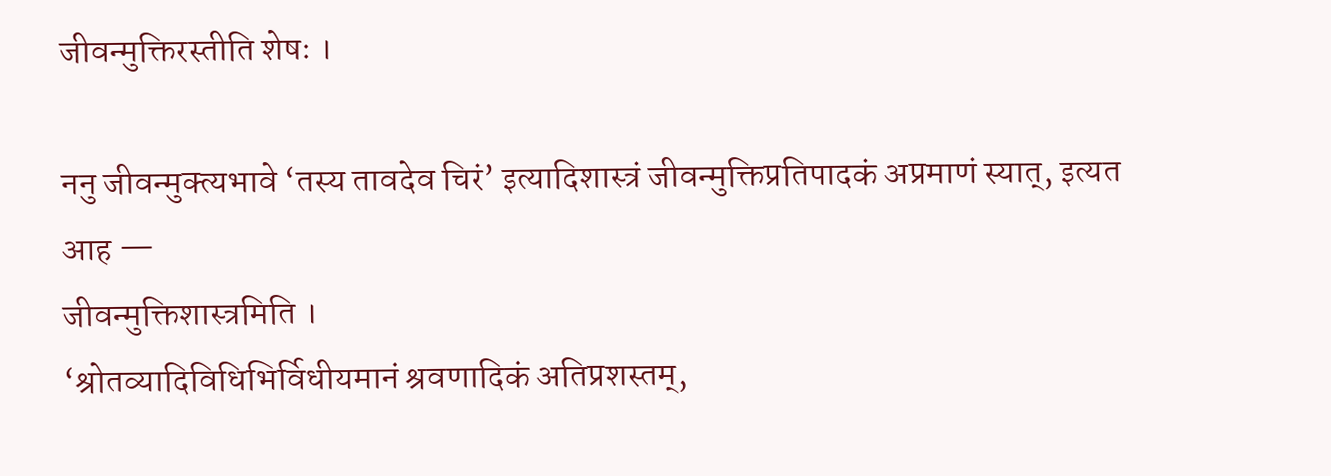जीवन्मुक्तिरस्तीति शेषः ।

ननु जीवन्मुक्त्यभावे ‘तस्य तावदेव चिरं’ इत्यादिशास्त्रं जीवन्मुक्तिप्रतिपादकं अप्रमाणं स्यात्, इत्यत आह —
जीवन्मुक्तिशास्त्रमिति ।
‘श्रोतव्यादिविधिभिर्विधीयमानं श्रवणादिकं अतिप्रशस्तम्,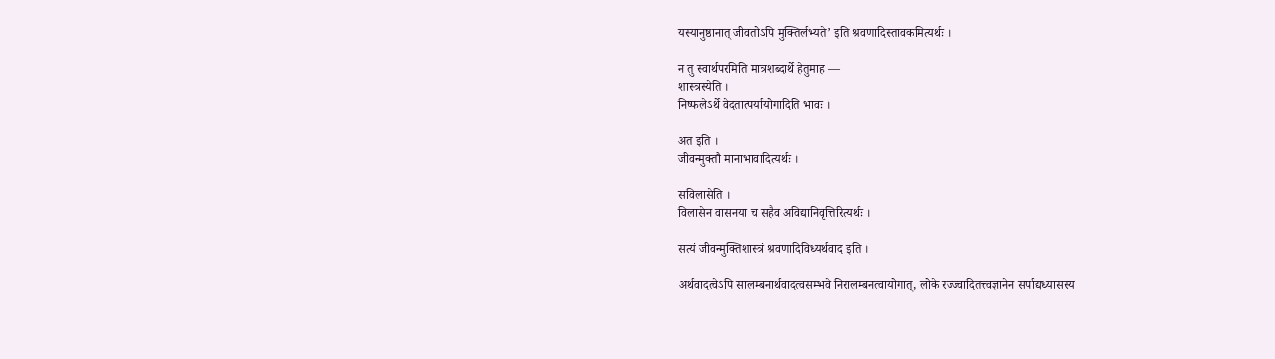यस्यानुष्ठानात् जीवतोऽपि मुक्तिर्लभ्यते’ इति श्रवणादिस्तावकमित्यर्थः ।

न तु स्वार्थपरमिति मात्रशब्दार्थे हेतुमाह —
शास्त्रस्येति ।
निष्फलेऽर्थे वेदतात्पर्यायोगादिति भावः ।

अत इति ।
जीवन्मुक्तौ मानाभावादित्यर्थः ।

सविलासेति ।
विलासेन वासनया च सहैव अविद्यानिवृत्तिरित्यर्थः ।

सत्यं जीवन्मुक्तिशास्त्रं श्रवणादिविध्यर्थवाद इति ।

अर्थवादत्वेऽपि सालम्बनार्थवादत्वसम्भवे निरालम्बनत्वायोगात्, लोके रज्ज्वादितत्त्वज्ञानेन सर्पाद्यध्यासस्य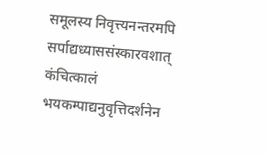समूलस्य निवृत्त्यनन्तरमपि सर्पाद्यध्याससंस्कारवशात् कंचित्कालं भयकम्पाद्यनुवृत्तिदर्शनेन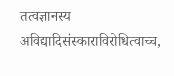तत्वज्ञानस्य अविद्यादिसंस्काराविरोधित्वाच्च,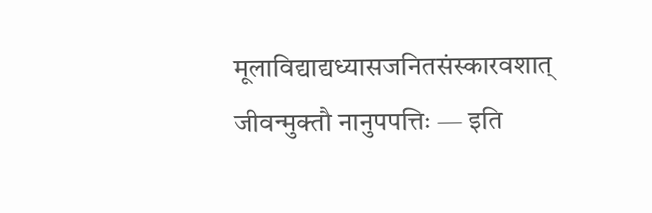मूलाविद्याद्यध्यासजनितसंस्कारवशात् जीवन्मुक्तौ नानुपपत्तिः — इति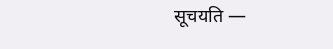सूचयति —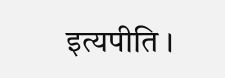इत्यपीति ।